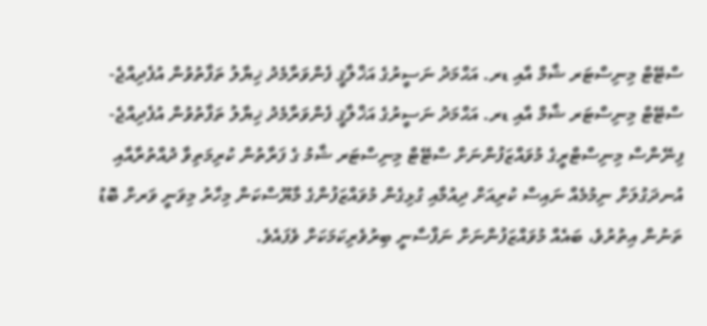ސްޓޭޓް މިނިސްޓަރ ޝާމް އާއި ޑރ. އަޙްމަދު ނަސީރުގެ އަޚްލާޤީ ފެންވަރާމެދު ޚިޔާލު ތަފާތުވުން އުފެދިއްޖެ-
ސްޓޭޓް މިނިސްޓަރ ޝާމް އާއި ޑރ. އަޙްމަދު ނަސީރުގެ އަޚްލާޤީ ފެންވަރާމެދު ޚިޔާލު ތަފާތުވުން އުފެދިއްޖެ-
ފިނޭންސް މިނިސްޓްރީގެ މުވައްޒަފުންނަށް ސްޓޭޓް މިނިސްޓަރ ޝާމު ގެ ފަރާތުން ކުރިމަތިވާ ދުއްތުރާއާއި އުނދަގުލަށް ނިމުމެއް ނައިސް ކުރިއަށް ދިއުމާއި ގުޅިގެން މުވައްޒަފުންގެ މާޔޫސްކަން މިހާރު މިވަނީ ވަރށް ބޮޑު ތަނުން އިތުރުވެ، ބައެއް މުވައްޒަފުންނަށް ނަފްސާނީ ބިރުވެރިކަމަކަށް ވެފައެވެ.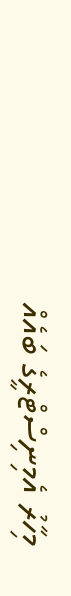މިހާރު އެމިނިސްޓްރީގެ ބައެއް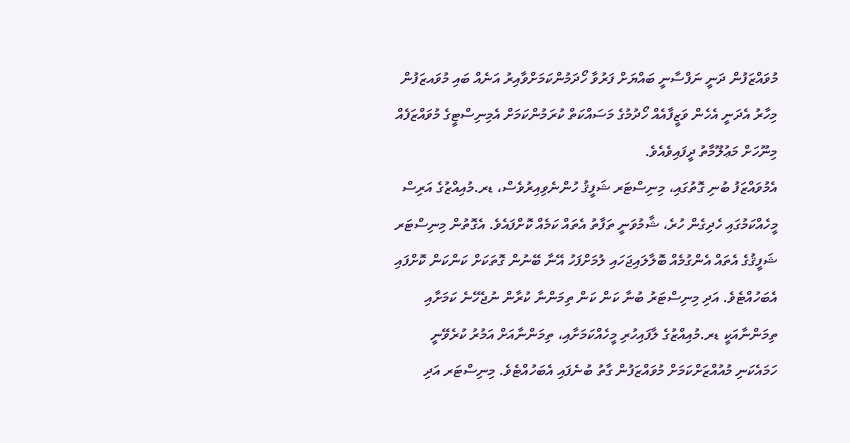މުވައްޒަފުން ދަނީ ނަފްސާނީ ބައްޔަށް ފަރުވާ ހޯދަމުންކަމަށްވާއިރު އަނެއް ބައި މުވައޒަފުން މިހާރު އެދަނީ އެހެން ވަޒީފާއެއް ހޯދުމުގެ މަސައްކަތް ކުރަމުންކަމަށް އެމިނިސްޓީގެ މުވައްޒަފެއް މިނޫހަށް މަޢުލޫމާތު ދީފައިވެއެވެ.
އެމުވައްޒަފު ބުނި ގޮތުގައި، މިނިސްޓަރ ޝަފީޤު ހުންނެވިއިރުވެސް، ޑރ.މުއިއްޒުގެ އަރިސް މީހެއްކަމުގައި ހެދިގެން ހުރެ، ޝާމުވަނީ ތަފާތު އެތައް ކަމެއް ކޮށްފައެވެ. އެގޮތުން މިނިސްޓަރ ޝަފީޤުގެ އެތައް އެންގުމެއް ބޮލާލައިޖަހައި ލުމަށްފަހު އޭނާ ބޭނުން ގޮތަކަށް ކަންކަން ކޮށްފައި އެބަހުއްޓެވެ. އަދި މިނިސްޓަރު ބުނާ ކަން ކަން ތިމަންނާ ކުރާން ނުޖެހޭނެ ކަމަށާއި ތިމަންނާއަކީ ޑރ.މުއިއްޒުގެ ލާފައިހުރި މީހެއްކަމަށާއި، ތިމަންނާއަށް އަމުރު ކުރެވޭނީ ހަމައެކަނި މުއުއްޒަށްކަމަށް މުވައްޒަފުން ގާތު ބުނެފައި އެބަހުއްޓެވެ. މިނިސްޓަރ އަދި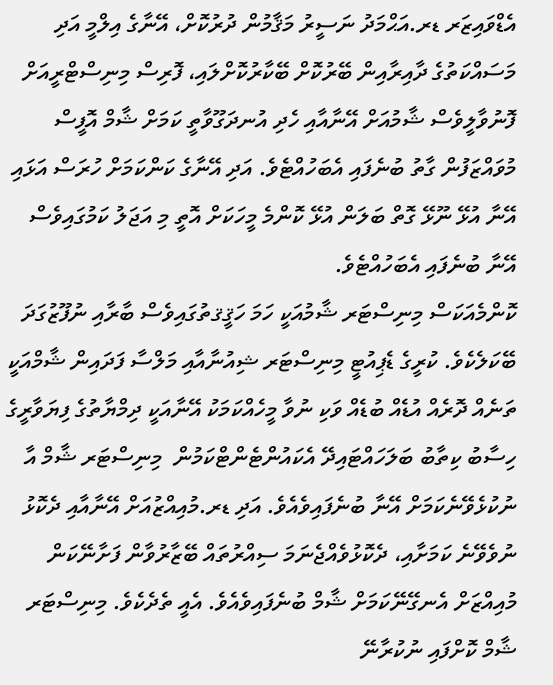އެޑްވައިޒަރ ޑރ.އަޙްމަދު ނަސީރު މަޤާމުން ދުރުކޮށް، އޭނާގެ އިލްމީ އަދި މަސައްކަތުގެ ދާއިރާއިން ބޭރުކޮށް ބޭކާރުކޮށްލައި، ފޮރިސް މިނިސްޓްރީއަށް ފޮނުވާލީވެސް ޝާމުއަށް އޭނާއާއި ހެދި އުނދަގޫވާތީ ކަމަށް ޝާމް އޮފީސް މުވައްޒަފުން ގާތު ބުނެފައި އެބަހުއްޓެވެ. އަދި އޭނާގެ ކަންކަމަށް ހުރަސް އަޅައި އޭނާ އުޅޭ ނޫޅޭ ގޮތް ބަލަން އުޅޭ ކޮންމެ މީހަކަށް އޮތީ މި އަޖަލު ކަމުގައިވެސް އޭނާ ބުނެފައި އެބަހުއްޓެވެ.
ކޮންމެއަކަސް މިނިސްޓަރ ޝާމުއަކީ ހަމަ ހަޤީޤތުގައިވެސް ބާރާއި ނުފޫޒުގަދަ ބޭކަލެކެވެ. ކުރީގެ ޑެޕިއުޓީ މިނިސްޓަރ ޝިއުނާއާއި މަލްސާ ފަދައިން ޝާމްއަކީ ތަނެއް ދޮރެއް އުޑެއް ބުޑެއް ވަކި ނުވާ މީހެއްކަމަކު އޭނާއަކީ ދިމްޔާތުގެ ފިޔަވާރީގެ ހިސާބު ކިތާބު ބަލަހައްޓައިދޭ އެކައުންޓެންޓްކަމުން  މިނިސްޓަރ ޝާމް އާ ނުކުޅެވޭނެކަމަށް އޭނާ ބުނެފައިވެއެވެ. އަދި ޑރ.މުއިއްޒުއަށް އޭނާއާއި ދެކޮޅު ނުވެވޭނެ ކަމަށާއި، ދެކޮޅުވެއްޖެނަމަ ސިއްރުތައް ބޭޒާރުވާން ފަށާނޭކަން މުއިއްޒަށް އެނގޭނޭކަމަށް ޝާމް ބުނެފައިވެއެވެ. އެއީ ތެދެކެވެ. މިނިސްޓަރ ޝާމް ކޮށްފައި ނުކުރާނޭ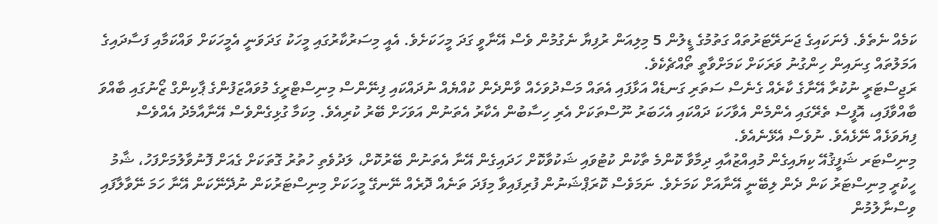ކަމެއް ނެތެވެ. ފެނަކައިގެ ޖަނަރޭޓަރުތައް ގަތުމުގެ ޑީލުން 5 މިލިއަން ރުފިޔާ ނެގުމުން ވެސް އޭނާވީ ގަދަ މީހަކަށެވެ. އެއީ މިސަރުކާރުގައި މީހަކު ގަދަވަނީ އެމީހަކަށް ވައްކަމާއި ފަސާދައިގެ އަމަލުތައް ގިނައިން ހިންގުނު ވަރަކަށް ކަމަށްވާތީ ތޯއްޗެކެވެ.
ރަޖިސްޓަރީ ނުކުރާ އޭނާގެ ކާރެއް ގެނެސް ސަތަރި ގަނޑެއް އަޅާފައި އެތައް މަސްދުވަހެއް ވާންދެން ކުއްޔެއް ނުދައްކައި ފިނޭންސް މިނިސްޓްރީގެ މުވައްޒަފުންގެ ޕާކިންގް ޒޯނުގައި ބާއްވަ ބާއްވާފައި، އޮފީސް ތެރޭގައި އެންމެން އެވާހަކަ ދައްކައި އެހަބަރު ނޫސްތަކަށް އެރި ހިސާބުން އެކާރު އެތަނުން އަވަހަށް ބޭރު ކުރިއެވެ. މިކަމާ ގުޅިގެންވެސް އޭނާއާމެދު އެއްވެސް ފިޔަވަޅެއް ނޭޅެއެވެ. ނުވެސް އެޅޭނެއެވެ.
މިނިސްޓަރ ޝަފީޤުއޭ ކިޔައިގެން މުއިއްޒުއާއި ދިމާވާ ކޮންމެ ތާކުން ކުޓުވައި ޝަކުވާކޮށް ހަދައިގެން އޭނާ އެތަނުން ބޭރުކޮށް، ލަދުވެތި ހުތުރު ގޮތަކަށް ގެއަށް ފޮނުވާލުމަށްފަހު، ޝާމު ހީކުރީ މިނިސްޓަރު ކަން ދެން ލިބޭނީ އޭނާއަށް ކަމަށެވެ. ނަމަވެސް ކޮރަޕްޝަނުން ފުރިފައިވާ މިފަދަ ތަނެއް ދޮރެއް ނޭނގޭ މީހަކަށް މިނިސްޓަރުކަން ނުދޭނޭކަން އޭނާ ހަމަ ނޭވާލާފައި ވިސްނާލުމުން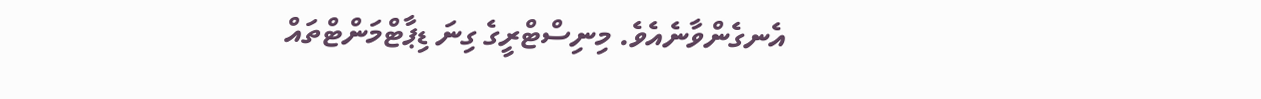އެނގެންވާނެއެވެ. މިނިސްޓްރީގެ ގިނަ ޑިޕާޓްމަންޓްތައް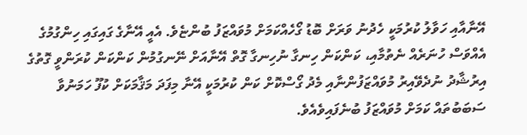އޭނާއާއި ހަވާލު ކުރުމަކީ ހެދުނު ވަރަށް ބޮޑު ގޯހެއްކަމަށް މުވައްޒަފު ބުންޏެވެ. އެއީ އޭނާގެ ގައިގައި ހިންގުމުގެ އެއްވަސް ހުނަރެއް ނެތުމާއި، ކަންކަން ހިނގާ ނުހިނގާ ގޮތް އޭނާއަށް ނޭނގުމުން ކަންކަން ކުރަންވީ ގޮތުގެ އިރުޝާދު ނުދެވޭއިރު މުވައްޒަފުންނާއި މެދު ގޯސްކޮށް ކަން ކުރުމަކީ އޭނާ މިފަދަ މަޤާމަކަށް ކުފޫ ހަމަނުވާ ސަބަބުތައް ކަމަށް މުވައްޒަފު ބުނެފައިވެއެވެ.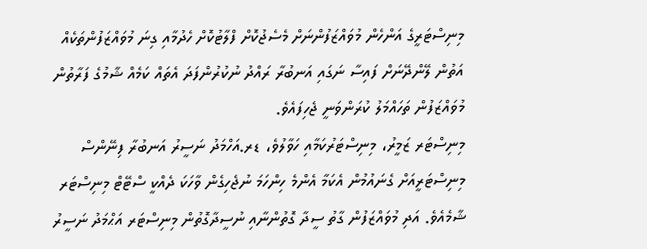މިނިސްޓަރީގެ އަންހެން މުވައްޒަފުންނަށް މެސެޖުކޮށް ފްލާޓުކޮށް ހެދުމާއި ގިނަ މުވައްޒަފުންތަކެއް އަތުން ލޭންދޭނަށް ފައިސާ ނަގައި އަނބުރާ ރައްދު ނުކުރުންފަދަ އެތައް ކަމެއް ޝާމުގެ ފަރާތުން މުވައްޒަފުން ތަހައްމަލު ކުރަންވަނީ ޖެހިފައެވެ.
މިނިސްޓަރ ޒަމީރު، މިނިސްޓަރުކަމާއި ހަވާލުވެ، ޑރ.އަހްމަދު ނަސީރު އަނބުރާ ފިނޭންސް މިނިސްޓަރީއަށް ގެނައުމުން އެކަމާ އެންމެ ހިންހަމަ ނުޖެހިގެން ވާހަކަ ދެއްކީ ސްޓޭޓް މިނިސްޓަރ ޝާމެއެވެ. އަދި މުވައްޒަފުން ގާތު ސީދާ ގޮތުންނާއި ނުސީދާގޮތުން މިނިސްޓަރ އަޙްމަދު ނަސީރު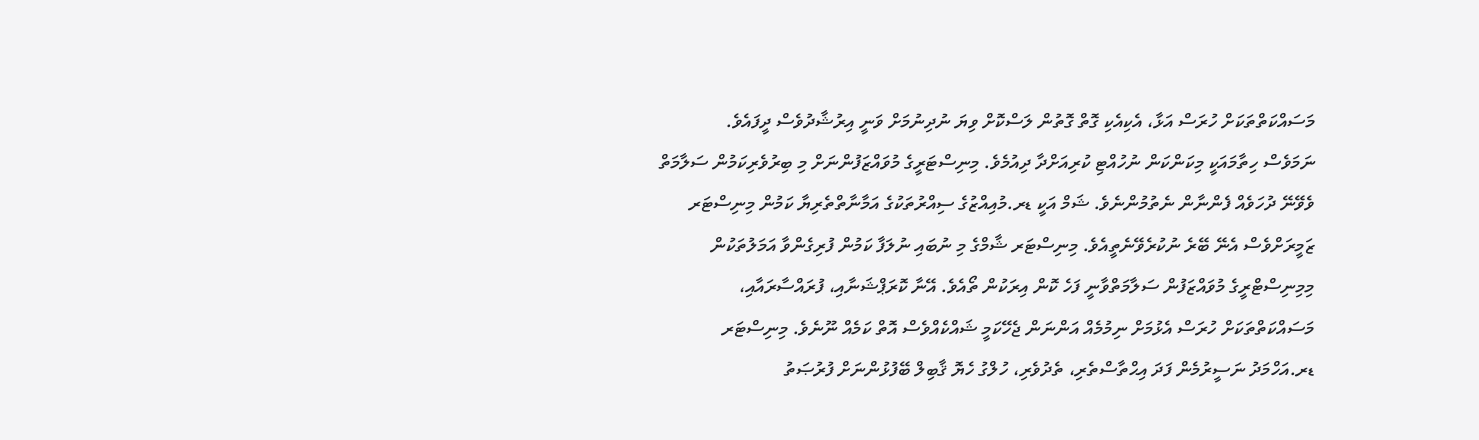މަސައްކަތްތަކަށް ހުރަސް އަޅާ، އެކިއެކި ގޮތް ގޮތުން ލަސްކޮށް ވިޔަ ނުދިނުމަށް ވަނީ އިރުޝާދުވެސް ދީފައެވެ.
ނަމަވެސް ހިތާމައަކީ މިކަންކަން ނުހުއްޓި ކުރިއަށްދާ ދިއުމެވެ. މިނިސްޓަރީގެ މުވައްޒަފުންނަށް މި ބިރުވެރިކަމުން ސަލާމަތް ވެވޭނޭ ދުހަވެއް ފެންނާން ނެތުމުންނެވެ. ޝަމް އަކީ ޑރ.މުއިއްޒުގެ ސިއްރުތަކުގެ އަމާނާތްތެރިޔާ ކަމުން މިނިސްޓަރ ޒަމީރަށްވެސް އެނޭ ބޭރެ ނުކުރެވޭނެތީއެވެ. މިނިސްޓަރ ޝާމްގެ މި ނުބައި ނުލަފާ ކަމުން ފުރިގެންވާ އަމަލުތަކުން މިމިނިސްޓްރީގެ މުވައްޒަފުން ސަލާމަތްވާނީ ފަހެ ކޮން އިރަކުން ތޯއެވެ. އޭނާ ކޮރަޕްޝަނާއި، ފުރައްސާރައާއި، މަސައްކަތްތަކަށް ހުރަސް އެޅުމަށް ނިމުމެއް އަންނަން ޖެހޭކަމީ ޝައްކެއްވެސް އޮތް ކަމެއް ނޫނެވެ. މިނިސްޓަރ ޑރ.އަހްމަދު ނަސީރުމެން ފަދަ އިޙްތާސްތެރި، ތެދުވެރި، ހުލްގު ހެޔޮ ޤާބިލް ބޭފުޅުންނަށް ފުރުޞަތު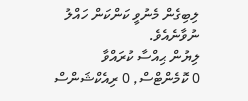ލިބިގެން މެނުވީ ކަންކަން ހައްލު ނުވާނެއެވެ.
ލިޔުން ޙިއްސާ ކުރައްވާ
0 ކޮމެންޓްސް, 0 ރިއެކްޝަންސް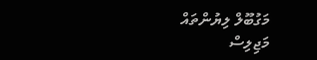މަގުބޫލް ލިޔުންތައް
މަޖިލިސް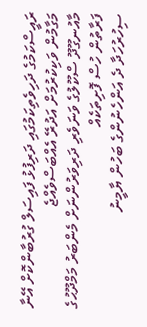ރައީސްކަމުގެ ދަހިވެތިކަމުގައި ދަރިފުޅު ފައިސަލް ގުރުބާންކޮށް އޭނާ މަގާމުން ވަކިކުރުމަށް އަދުރޭ އެއްބަސްވެއްޖެ
މާއުނގޫދޫ ސްކޫލުގެ ވަނަވެރި ދަރިވަރުންނަށް މެންބަރު މަމްދޫޙުގެ ފަރާތުން ހުސް ފޮށިތަކެއް
ސިހުރުހަދާ ދެ އަންހެނުންގެ ބަހުން ޔާމީނު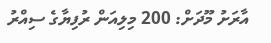އާރަށު މޫދަށް: 200 މިލިއަން ރުފިޔާގެ ސިއްރު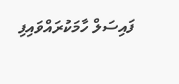ފައިސަލް ހާމަކުރައްވައިފި